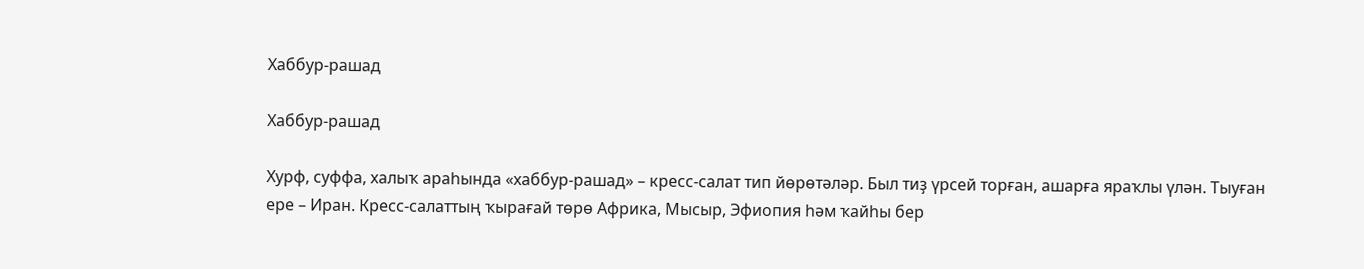Хаббур-рашад

Хаббур-рашад

Хурф, суффа, халыҡ араһында «хаббур-рашад» – кресс-салат тип йөрөтәләр. Был тиҙ үрсей торған, ашарға яраҡлы үлән. Тыуған ере – Иран. Кресс-салаттың ҡырағай төрө Африка, Мысыр, Эфиопия һәм ҡайһы бер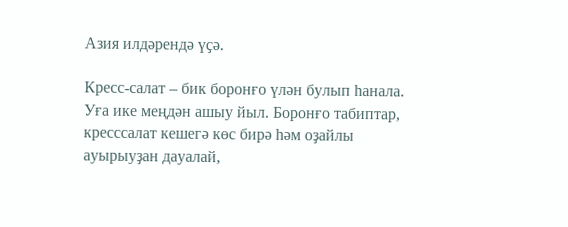Азия илдәрендә үҫә.

Кресс-салат – бик боронғо үлән булып һанала. Уға ике меңдән ашыу йыл. Боронғо табиптар, кресссалат кешегә көс бирә һәм оҙайлы ауырыуҙан дауалай,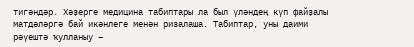тигәндәр. Хәҙерге медицина табиптары ла был үләндең күп файҙалы матдәләргә бай икәнлеге менән ризалаша. Табиптар, уны даими рәүештә ҡулланыу –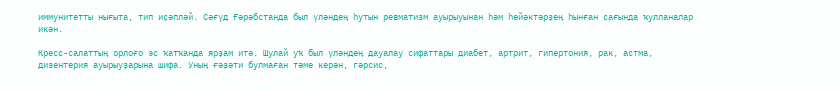иммунитетты нығыта, тип иҫәпләй. Сәғүд Ғәрәбстанда был үләндең һутын ревматизм ауырыуынан һәм һөйәктәрҙең һынған сағында ҡулланалар икән.

Кресс-салаттың орлоғо эс ҡатҡанда ярҙам итә. Шулай уҡ был үләндең дауалау сифаттары диабет, артрит, гипертония, рак, астма, дизентерия ауырыуҙарына шифа. Уның ғәҙәти булмаған тәме керән, гәрсис,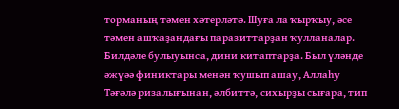торманың тәмен хәтерләтә. Шуға ла ҡырҡыу, әсе тәмен ашҡаҙандағы паразиттарҙан ҡулланалар. Билдәле булыуынса, дини китаптарҙа. Был үләнде әжүәә финиктары менән ҡушып ашау, Аллаһу Тәғәлә ризалығынан, әлбиттә, сихырҙы сығара, тип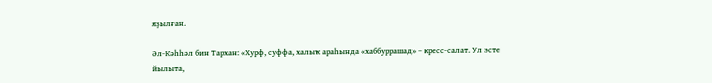яҙылған.

Әл-Кәһһәл бин Тархан: «Хурф, суффа, халыҡ араһында «хаббуррашад» – кресс-салат. Ул эсте йылыта,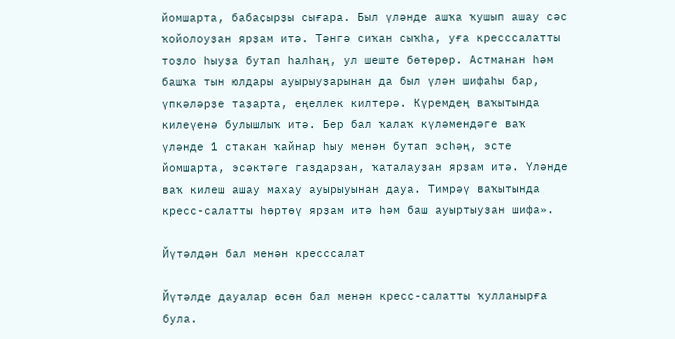йомшарта, бабаҫырҙы сығара. Был үләнде ашҡа ҡушып ашау сәс ҡойолоуҙан ярҙам итә. Тәнгә сиҡан сыҡһа, уға кресссалатты тоҙло һыуҙа бутап һалһаң, ул шеште бөтөрөр. Астманан һәм башҡа тын юлдары ауырыуҙарынан да был үлән шифаһы бар, үпкәләрҙе таҙарта, еңеллек килтерә. Күремдең ваҡытында килеүенә булышлыҡ итә. Бер бал ҡалаҡ күләмендәге ваҡ үләнде 1 стакан ҡайнар һыу менән бутап эсһәң, эсте йомшарта, эсәктәге газдарҙан, ҡаталауҙан ярҙам итә. Үләнде ваҡ килеш ашау махау ауырыуынан дауа. Тимрәү ваҡытында кресс-салатты һөртөү ярҙам итә һәм баш ауыртыуҙан шифа».

Йүтәлдән бал менән кресссалат

Йүтәлде дауалар өсөн бал менән кресс-салатты ҡулланырға була.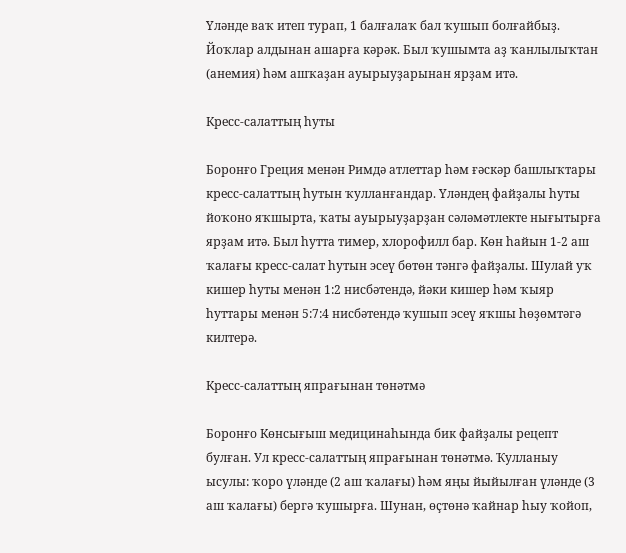Үләнде ваҡ итеп турап, 1 балғалаҡ бал ҡушып болғайбыҙ. Йоҡлар алдынан ашарға кәрәк. Был ҡушымта аҙ ҡанлылыҡтан (анемия) һәм ашҡаҙан ауырыуҙарынан ярҙам итә.

Кресс-салаттың һуты

Боронғо Греция менән Римдә атлеттар һәм ғәскәр башлыҡтары кресс-салаттың һутын ҡулланғандар. Үләндең файҙалы һуты йоҡоно яҡшырта, ҡаты ауырыуҙарҙан сәләмәтлекте нығытырға ярҙам итә. Был һутта тимер, хлорофилл бар. Көн һайын 1-2 аш ҡалағы кресс-салат һутын эсеү бөтөн тәнгә файҙалы. Шулай уҡ кишер һуты менән 1:2 нисбәтендә, йәки кишер һәм ҡыяр һуттары менән 5:7:4 нисбәтендә ҡушып эсеү яҡшы һөҙөмтәгә килтерә.

Кресс-салаттың япрағынан төнәтмә

Боронғо Көнсығыш медицинаһында бик файҙалы рецепт булған. Ул кресс-салаттың япрағынан төнәтмә. Ҡулланыу ысулы: ҡоро үләнде (2 аш ҡалағы) һәм яңы йыйылған үләнде (3 аш ҡалағы) бергә ҡушырға. Шунан, өҫтөнә ҡайнар һыу ҡойоп,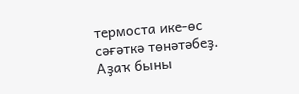термоста ике-өс сәғәткә төнәтәбеҙ. Аҙаҡ быны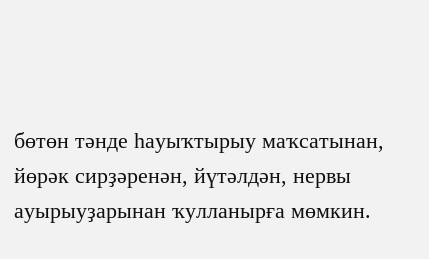бөтөн тәнде һауыҡтырыу маҡсатынан, йөрәк сирҙәренән, йүтәлдән, нервы ауырыуҙарынан ҡулланырға мөмкин.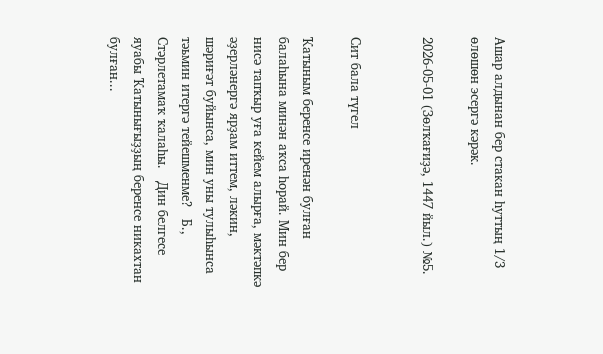Ашар алдынан бер стакан һуттың 1/3 өлөшөн эсергә кәрәк.

2026-05-01 (Зөлҡағиҙә, 1447 йыл.) №5.


Сит бала түгел

Ҡатыным беренсе иренән булған балаһына минән аҡса һорай. Мин бер нисә тапҡыр уға кейем алырға, мәктәпкә әҙерләнергә ярҙам иттем, ләкин, шәриғәт буйынса, мин уны тулыһынса тәьмин итергә тейешменме?   Б., Стәрлетамаҡ ҡалаһы.   Дин белгесе яуабы Ҡатынығыҙҙың беренсе никахтан булған...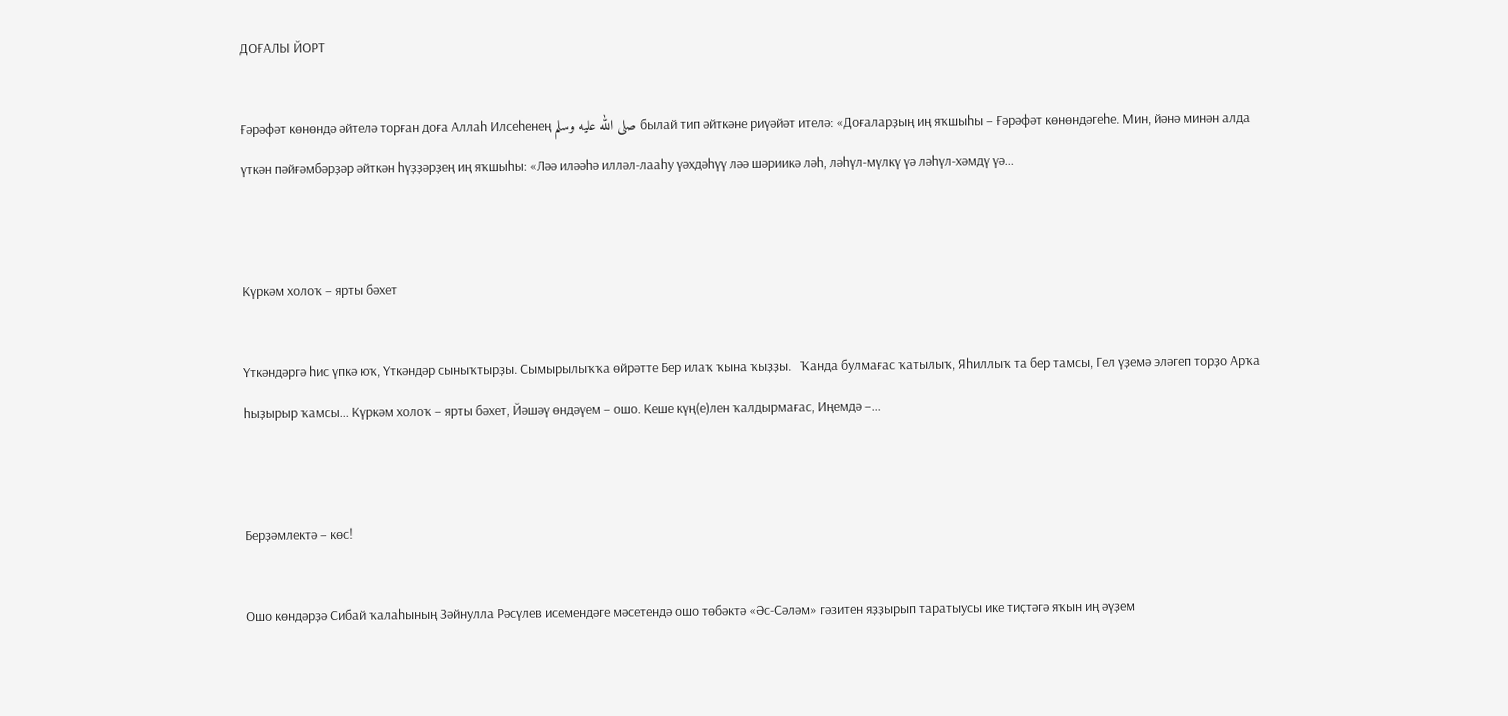ДОҒАЛЫ ЙОРТ

Ғәрәфәт көнөндә әйтелә торған доға Аллаһ Илсеһенең صلى الله عليه وسلم былай тип әйткәне риүәйәт ителә: «Доғаларҙың иң яҡшыһы – Ғәрәфәт көнөндәгеһе. Мин, йәнә минән алда үткән пәйғәмбәрҙәр әйткән һүҙҙәрҙең иң яҡшыһы: «Ләә иләәһә илләл-лааһу үәхдәһүү ләә шәриикә ләһ, ләһүл-мүлкү үә ләһүл-хәмдү үә...


Күркәм холоҡ – ярты бәхет

Үткәндәргә һис үпкә юҡ, Үткәндәр сыныҡтырҙы. Сымырылыҡҡа өйрәтте Бер илаҡ ҡына ҡыҙҙы.   Ҡанда булмағас ҡатылыҡ, Яһиллыҡ та бер тамсы, Гел үҙемә эләгеп торҙо Арҡа һыҙырыр ҡамсы... Күркәм холоҡ – ярты бәхет, Йәшәү өндәүем – ошо. Кеше күң(е)лен ҡалдырмағас, Иңемдә –...


Берҙәмлектә – көс!

Ошо көндәрҙә Сибай ҡалаһының Зәйнулла Рәсүлев исемендәге мәсетендә ошо төбәктә «Әс-Сәләм» гәзитен яҙҙырып таратыусы ике тиҫтәгә яҡын иң әүҙем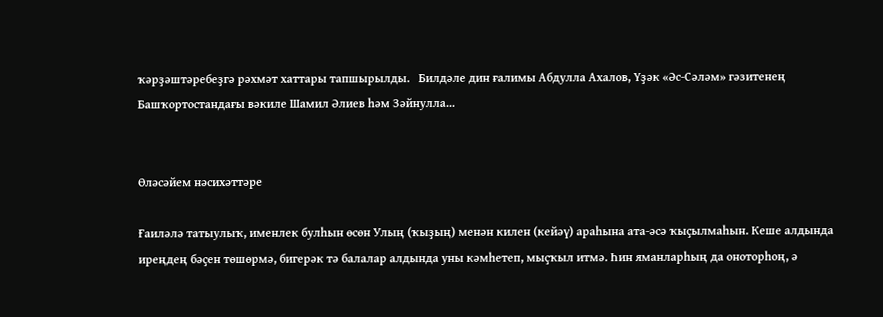ҡәрҙәштәребеҙгә рәхмәт хаттары тапшырылды.   Билдәле дин ғалимы Абдулла Ахалов, Үҙәк «Әс-Сәләм» гәзитенең Башҡортостандағы вәкиле Шамил Әлиев һәм Зәйнулла...


Өләсәйем нәсихәттәре

Ғаиләлә татыулыҡ, именлек булһын өсөн Улың (ҡыҙың) менән килен (кейәү) араһына ата-әсә ҡыҫылмаһын. Кеше алдында иреңдең бәҫен төшөрмә, бигерәк тә балалар алдында уны кәмһетеп, мыҫҡыл итмә. Һин яманларһың да оноторһоң, ә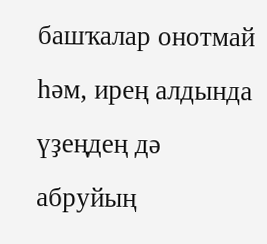башҡалар онотмай һәм, ирең алдында үҙеңдең дә абруйың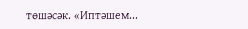төшәсәк. «Иптәшем...